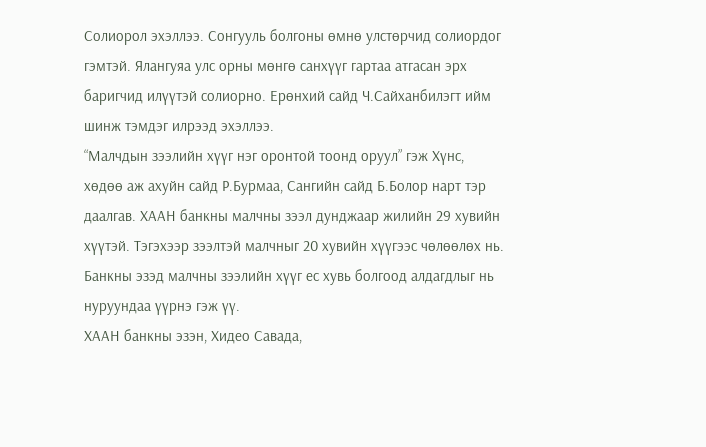Солиорол эхэллээ. Сонгууль болгоны өмнө улстөрчид солиордог гэмтэй. Ялангуяа улс орны мөнгө санхүүг гартаа атгасан эрх баригчид илүүтэй солиорно. Ерөнхий сайд Ч.Сайханбилэгт ийм шинж тэмдэг илрээд эхэллээ.
“Малчдын зээлийн хүүг нэг оронтой тоонд оруул” гэж Хүнс, хөдөө аж ахуйн сайд Р.Бурмаа, Сангийн сайд Б.Болор нарт тэр даалгав. ХААН банкны малчны зээл дунджаар жилийн 29 хувийн хүүтэй. Тэгэхээр зээлтэй малчныг 20 хувийн хүүгээс чөлөөлөх нь. Банкны эзэд малчны зээлийн хүүг ес хувь болгоод алдагдлыг нь нуруундаа үүрнэ гэж үү.
ХААН банкны эзэн, Хидео Савада,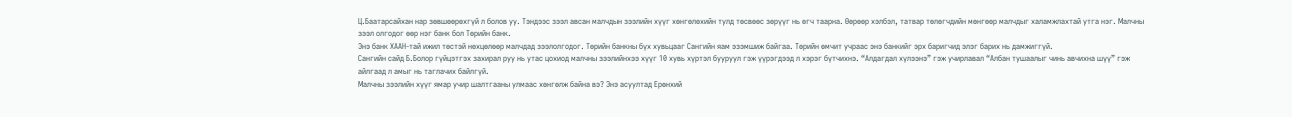Ц.Баатарсайхан нар зөвшөөрөхгүй л болов уу. Тэндээс зээл авсан малчдын зээлийн хүүг хөнгөлөхийн тулд төсвөөс зөрүүг нь өгч таарна. Өөрөөр хэлбэл, татвар төлөгчдийн мөнгөөр малчдыг халамжлахтай утга нэг. Малчны зээл олгодог өөр нэг банк бол Төрийн банк.
Энэ банк ХААН-тай ижил төстэй нөхцөлөөр малчдад зээлолгодог. Төрийн банкны бүх хувьцааг Сангийн яам эзэмшиж байгаа. Төрийн өмчит учраас энэ банкийг эрх баригчид элэг барих нь дамжиггүй.
Сангийн сайд Б.Болор гүйцэтгэх захирал руу нь утас цохиод малчны зээлийнхээ хүүг 10 хувь хүртэл бууруул гэж үүрэгдээд л хэрэг бүтчихнэ. “Алдагдал хүлээнэ” гэж учирлавал “Албан тушаалыг чинь авчихна шүү” гэж айлгаад л амыг нь таглачих байлгүй.
Малчны зээлийн хүүг ямар учир шалтгааны улмаас хөнгөлж байна вэ? Энэ асуултад Ерөнхий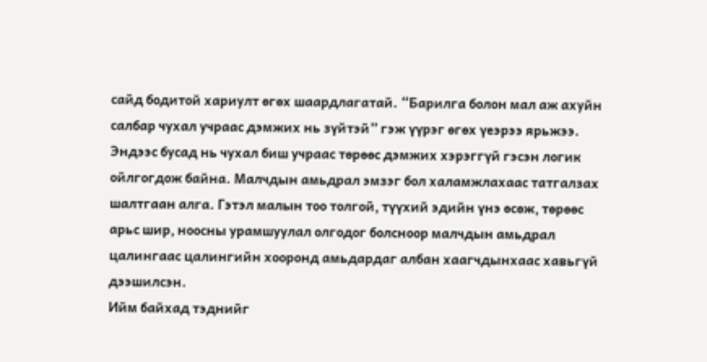сайд бодитой хариулт өгөх шаардлагатай. “Барилга болон мал аж ахуйн салбар чухал учраас дэмжих нь зүйтэй” гэж үүрэг өгөх үеэрээ ярьжээ.
Эндээс бусад нь чухал биш учраас төрөөс дэмжих хэрэггүй гэсэн логик ойлгогдож байна. Малчдын амьдрал эмзэг бол халамжлахаас татгалзах шалтгаан алга. Гэтэл малын тоо толгой, түүхий эдийн үнэ өсөж, төрөөс арьс шир, ноосны урамшуулал олгодог болсноор малчдын амьдрал цалингаас цалингийн хооронд амьдардаг албан хаагчдынхаас хавьгүй дээшилсэн.
Ийм байхад тэднийг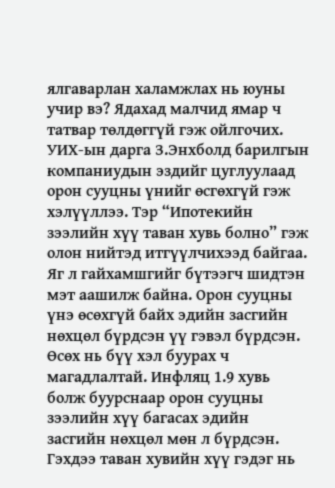ялгаварлан халамжлах нь юуны учир вэ? Ядахад малчид ямар ч татвар төлдөггүй гэж ойлгочих.
УИХ-ын дарга З.Энхболд барилгын компаниудын эздийг цуглуулаад орон сууцны үнийг өсгөхгүй гэж хэлүүллээ. Тэр “Ипотекийн зээлийн хүү таван хувь болно” гэж олон нийтэд итгүүлчихээд байгаа. Яг л гайхамшгийг бүтээгч шидтэн мэт аашилж байна. Орон сууцны үнэ өсөхгүй байх эдийн засгийн нөхцөл бүрдсэн үү гэвэл бүрдсэн.
Өсөх нь бүү хэл буурах ч магадлалтай. Инфляц 1.9 хувь болж буурснаар орон сууцны зээлийн хүү багасах эдийн засгийн нөхцөл мөн л бүрдсэн. Гэхдээ таван хувийн хүү гэдэг нь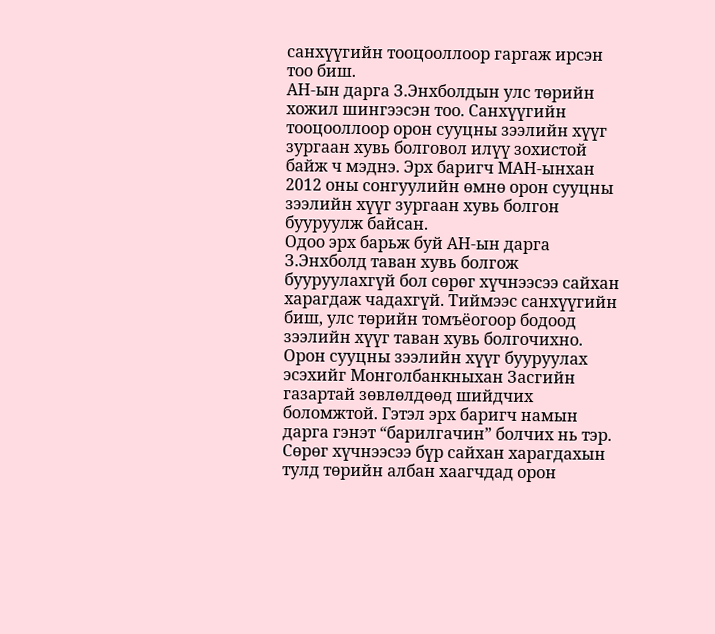санхүүгийн тооцооллоор гаргаж ирсэн тоо биш.
АН-ын дарга З.Энхболдын улс төрийн хожил шингээсэн тоо. Санхүүгийн тооцооллоор орон сууцны зээлийн хүүг зургаан хувь болговол илүү зохистой байж ч мэднэ. Эрх баригч МАН-ынхан 2012 оны сонгуулийн өмнө орон сууцны зээлийн хүүг зургаан хувь болгон бууруулж байсан.
Одоо эрх барьж буй АН-ын дарга З.Энхболд таван хувь болгож бууруулахгүй бол сөрөг хүчнээсээ сайхан харагдаж чадахгүй. Тиймээс санхүүгийн биш, улс төрийн томъёогоор бодоод зээлийн хүүг таван хувь болгочихно.
Орон сууцны зээлийн хүүг бууруулах эсэхийг Монголбанкныхан Засгийн газартай зөвлөлдөөд шийдчих боломжтой. Гэтэл эрх баригч намын дарга гэнэт “барилгачин” болчих нь тэр. Сөрөг хүчнээсээ бүр сайхан харагдахын тулд төрийн албан хаагчдад орон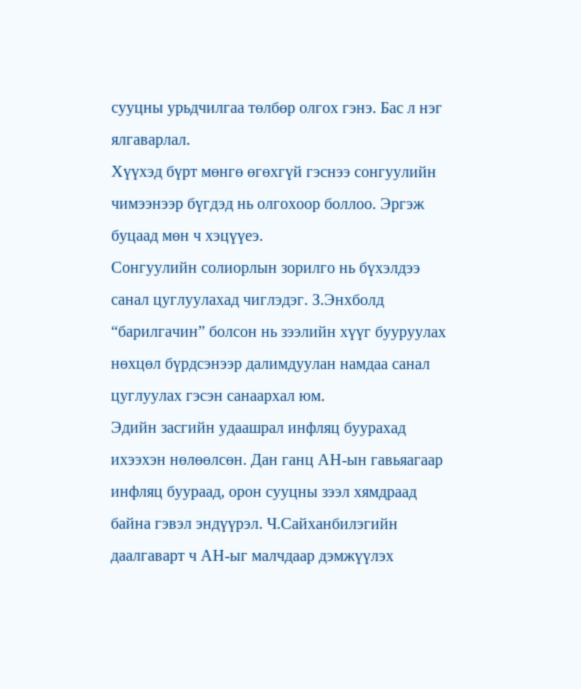сууцны урьдчилгаа төлбөр олгох гэнэ. Бас л нэг ялгаварлал.
Хүүхэд бүрт мөнгө өгөхгүй гэснээ сонгуулийн чимээнээр бүгдэд нь олгохоор боллоо. Эргэж буцаад мөн ч хэцүүеэ.
Сонгуулийн солиорлын зорилго нь бүхэлдээ санал цуглуулахад чиглэдэг. З.Энхболд “барилгачин” болсон нь зээлийн хүүг бууруулах нөхцөл бүрдсэнээр далимдуулан намдаа санал цуглуулах гэсэн санаархал юм.
Эдийн засгийн удаашрал инфляц буурахад ихээхэн нөлөөлсөн. Дан ганц АН-ын гавьяагаар инфляц буураад, орон сууцны зээл хямдраад байна гэвэл эндүүрэл. Ч.Сайханбилэгийн даалгаварт ч АН-ыг малчдаар дэмжүүлэх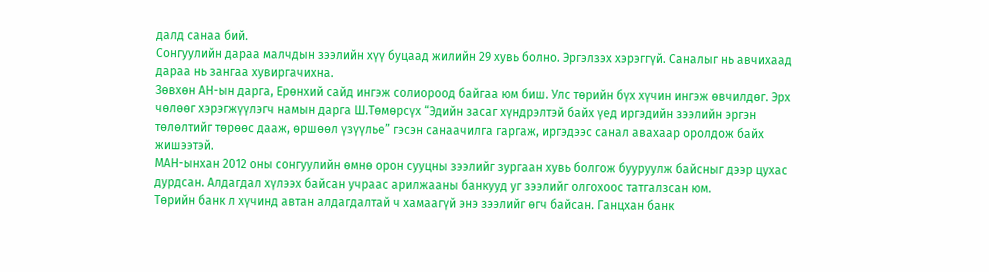далд санаа бий.
Сонгуулийн дараа малчдын зээлийн хүү буцаад жилийн 29 хувь болно. Эргэлзэх хэрэггүй. Саналыг нь авчихаад дараа нь зангаа хувиргачихна.
Зөвхөн АН-ын дарга, Ерөнхий сайд ингэж солиороод байгаа юм биш. Улс төрийн бүх хүчин ингэж өвчилдөг. Эрх чөлөөг хэрэгжүүлэгч намын дарга Ш.Төмөрсүх “Эдийн засаг хүндрэлтэй байх үед иргэдийн зээлийн эргэн төлөлтийг төрөөс дааж, өршөөл үзүүлье” гэсэн санаачилга гаргаж, иргэдээс санал авахаар оролдож байх жишээтэй.
МАН-ынхан 2012 оны сонгуулийн өмнө орон сууцны зээлийг зургаан хувь болгож бууруулж байсныг дээр цухас дурдсан. Алдагдал хүлээх байсан учраас арилжааны банкууд уг зээлийг олгохоос татгалзсан юм.
Төрийн банк л хүчинд автан алдагдалтай ч хамаагүй энэ зээлийг өгч байсан. Ганцхан банк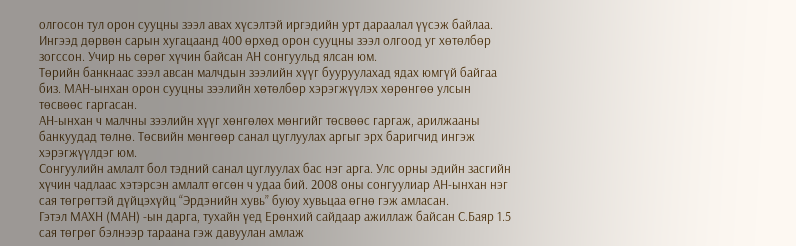олгосон тул орон сууцны зээл авах хүсэлтэй иргэдийн урт дараалал үүсэж байлаа. Ингээд дөрвөн сарын хугацаанд 400 өрхөд орон сууцны зээл олгоод уг хөтөлбөр зогссон. Учир нь сөрөг хүчин байсан АН сонгуульд ялсан юм.
Төрийн банкнаас зээл авсан малчдын зээлийн хүүг бууруулахад ядах юмгүй байгаа биз. МАН-ынхан орон сууцны зээлийн хөтөлбөр хэрэгжүүлэх хөрөнгөө улсын төсвөөс гаргасан.
АН-ынхан ч малчны зээлийн хүүг хөнгөлөх мөнгийг төсвөөс гаргаж, арилжааны банкуудад төлнө. Төсвийн мөнгөөр санал цуглуулах аргыг эрх баригчид ингэж хэрэгжүүлдэг юм.
Сонгуулийн амлалт бол тэдний санал цуглуулах бас нэг арга. Улс орны эдийн засгийн хүчин чадлаас хэтэрсэн амлалт өгсөн ч удаа бий. 2008 оны сонгуулиар АН-ынхан нэг сая төгрөгтэй дүйцэхүйц “Эрдэнийн хувь” буюу хувьцаа өгнө гэж амласан.
Гэтэл МАХН (МАН) -ын дарга, тухайн үед Ерөнхий сайдаар ажиллаж байсан С.Баяр 1.5 сая төгрөг бэлнээр тараана гэж давуулан амлаж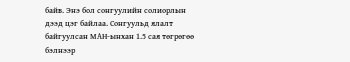байв. Энэ бол сонгуулийн солиорлын дээд цэг байлаа. Сонгуульд ялалт байгуулсан МАН-ынхан 1.5 сая төгрөгөө бэлнээр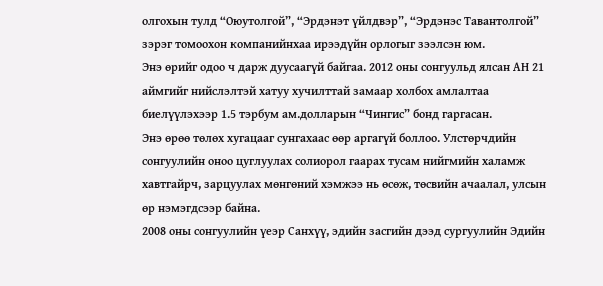олгохын тулд “Оюутолгой”, “Эрдэнэт үйлдвэр”, “Эрдэнэс Тавантолгой” зэрэг томоохон компанийнхаа ирээдүйн орлогыг зээлсэн юм.
Энэ өрийг одоо ч дарж дуусаагүй байгаа. 2012 оны сонгуульд ялсан АН 21 аймгийг нийслэлтэй хатуу хучилттай замаар холбох амлалтаа биелүүлэхээр 1.5 тэрбум ам.долларын “Чингис” бонд гаргасан.
Энэ өрөө төлөх хугацааг сунгахаас өөр аргагүй боллоо. Улстөрчдийн сонгуулийн оноо цуглуулах солиорол гаарах тусам нийгмийн халамж хавтгайрч, зарцуулах мөнгөний хэмжээ нь өсөж, төсвийн ачаалал, улсын өр нэмэгдсээр байна.
2008 оны сонгуулийн үеэр Санхүү, эдийн засгийн дээд сургуулийн Эдийн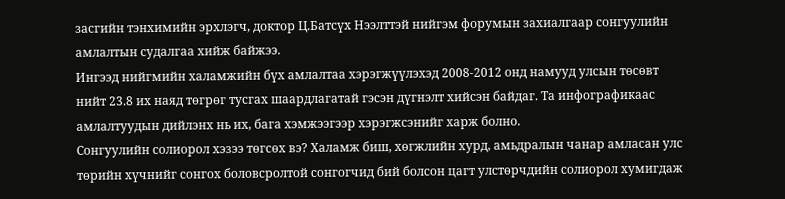засгийн тэнхимийн эрхлэгч, доктор Ц.Батсүх Нээлттэй нийгэм форумын захиалгаар сонгуулийн амлалтын судалгаа хийж байжээ.
Ингээд нийгмийн халамжийн бүх амлалтаа хэрэгжүүлэхэд 2008-2012 онд намууд улсын төсөвт нийт 23.8 их наяд төгрөг тусгах шаардлагатай гэсэн дүгнэлт хийсэн байдаг. Та инфографикаас амлалтуудын дийлэнх нь их, бага хэмжээгээр хэрэгжсэнийг харж болно.
Сонгуулийн солиорол хэзээ төгсөх вэ? Халамж биш, хөгжлийн хурд, амьдралын чанар амласан улс төрийн хүчнийг сонгох боловсролтой сонгогчид бий болсон цагт улстөрчдийн солиорол хумигдаж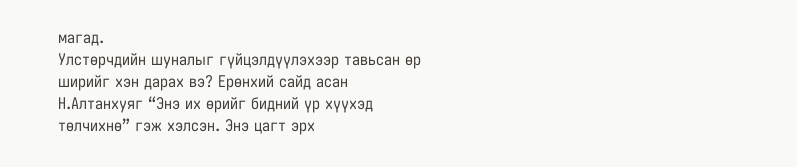магад.
Улстөрчдийн шуналыг гүйцэлдүүлэхээр тавьсан өр ширийг хэн дарах вэ? Ерөнхий сайд асан Н.Алтанхуяг “Энэ их өрийг бидний үр хүүхэд төлчихнө” гэж хэлсэн. Энэ цагт эрх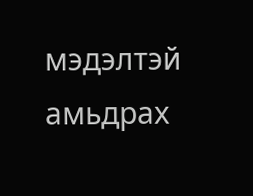мэдэлтэй амьдрах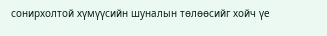сонирхолтой хүмүүсийн шуналын төлөөсийг хойч үе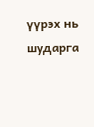үүрэх нь шударга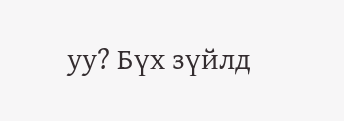уу? Бүх зүйлд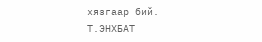хязгаар бий.
Т.ЭНХБАТ